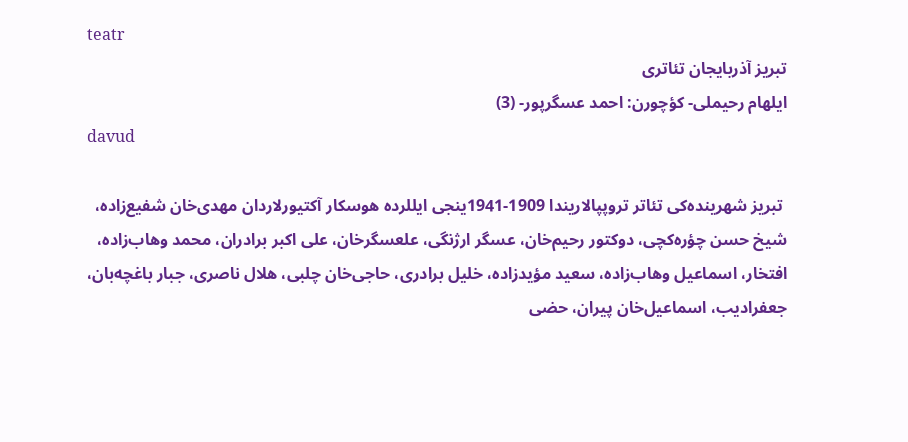teatr
تبریز آذربایجان تئاتری
ایلهام رحیملی- کؤچورن: احمد عسگرپور- (3)
davud

 تبریز شهرینده‌کی تئاتر تروپپالاریندا 1909-1941ینجی ایللرده هوسکار آکتیورلاردان مهدی‌خان شفیع‌زاده، شیخ حسن چؤره‌کچی، دوکتور رحیم‌خان، عسگر ارژنگی، علعسگرخان، علی اکبر برادران، محمد وهاب‌زاده، افتخار، اسماعیل وهاب‌زاده، سعید مؤیدزاده، خلیل برادری، حاجی‌خان چلبی، هلال ناصری، جبار باغچه‌بان، جعفرادیب، اسماعیل‌خان پیران، حضی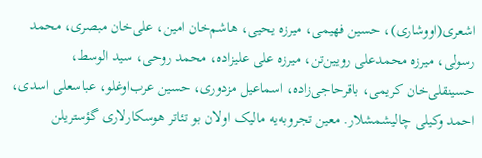اشعری(اووشاری)، حسین فهیمی، میرزه یحیی، هاشم‌خان امین، علی‌خان مبصری، محمد رسولی، میرزه محمدعلی رویین‌تن، میرزه علی علیزاده، محمد روحی، سید ‌الوسط، حسینقلی‌خان کریمی، باقرحاجی‌زاده، اسماعیل مزدوری، حسین عرب‌اوغلو، عباسعلی اسدی، احمد وکیلی چالیشمشلار. معین تجروبه‌یه مالیک اولان بو تئاتر هوسکارلاری گؤستریلن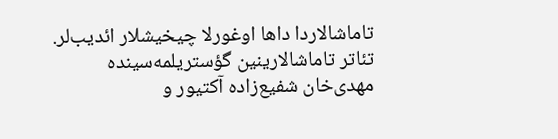تاماشالاردا داها اوغورلا چیخیشلار ائدیب‌لر. تئاتر تاماشالارینین گؤستریلمه‌سینده مهدی‌خان شفیع‌زاده آکتیور و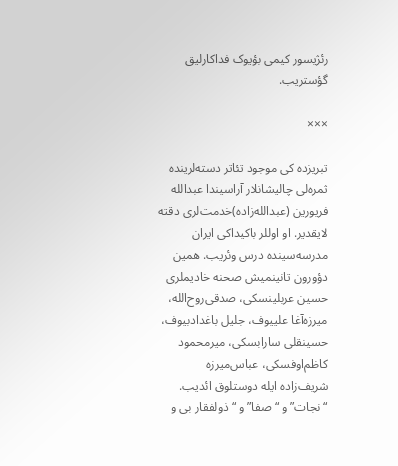رئژیسور کیمی بؤیوک فداکارلیق گؤستریب.

×××

تبریزده کی موجود تئاتر دسته‌لرینده ثمره‌لی چالیشانلار آراسیندا عبدالله فریورین (عبدالله‌زاده)خدمت‌لری دقته لایقدیر. او اوللر باکیداکی ایران مدرسه‌سینده درس وئریب. همین دؤورون تانینمیش صحنه خادیملری حسین عربلینسکی، صدقی‌روح‌الله، میرزه‌آغا علییوف، جلیل باغدادبیوف، حسینقلی سارابسکی، میرمحمود کاظم‌اوفسکی، عباس‌میرزه شریف‌زاده ایله دوستلوق ائدیب. “نجات” و “صفا” و “ذولفقار بی و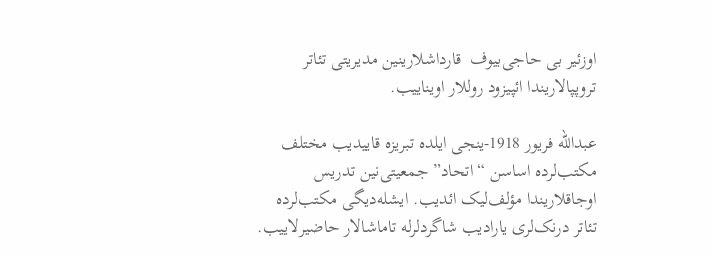اوزئیر بی حاجی‌بیوف  قارداشلارینین مدیریتی تئاتر تروپپالاریندا ائپیزود روللار اویناییب.

عبدالله فریور 1918-ینجی ایلده تبریزه قاییدیب مختلف مکتب‌لرده اساسن “اتحاد” جمعیتی‌نین تدریس اوجاقلاریندا مؤلف‌لیک ائدیب. ایشله‌دیگی مکتب‌لرده تئاتر درنک‌لری یارادیب شاگردلرله تاماشالار حاضیرلاییب.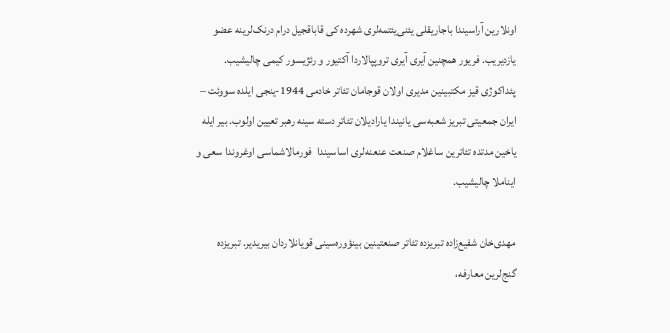اونلارین آراسیندا باجاریقلی یئنی‌یئتمه‌لری شهرده کی قاباقجیل درام درنک‌لرینه عضو یازدیریب. فریور همچنین آیری آیری تروپپالاردا آکتیور و رئژیسور کیمی چالیشیب. پئداکوژی قیز مکتبینین مدیری اولان قوجامان تئاتر خادمی 1944-ینجی ایلده سووئت – ایران جمعیتی تبریز شعبه‌سی یانیندا یارادیلان تئاتر دسته سینه رهبر تعیین اولوب. بیر ایله یاخین مدتده تئاترین ساغلام صنعت عنعنه‌لری اساسیندا  فورمالاشماسی اوغروندا سعی و ایناملا چالیشیب.

مهدی‌خان شفیع‌زاده تبریزده تئاتر صنعتینین بینؤوره‌سینی قویانلاردان بیریدیر. تبریزده گنج‌لرین معارفه،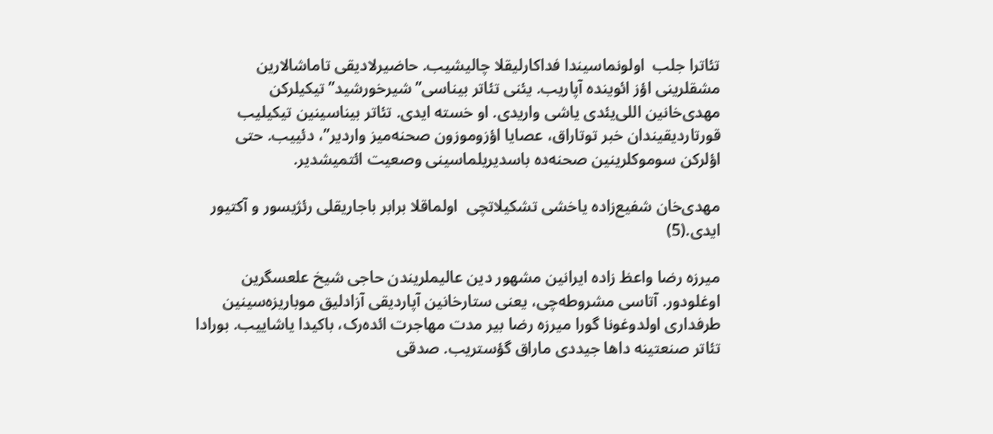تئاترا جلب  اولونماسیندا فداکارلیقلا چالیشیب. حاضیرلادیقی تاماشالارین مشقلرینی اؤز ائوینده آپاریب. یئنی تئاتر بیناسی”شیرخورشید” تیکیلرکن مهدی‌خانین اللی‌یئدی یاشی واریدی. او خسته ایدی. تئاتر بیناسینین تیکیلیب قورتاردیقیندان خبر توتاراق، عصایا اؤزوموزون صحنه‌میز واردیر”، دئییب. حتی اؤلرکن سوموکلرینین صحنه‌ده باسدیریلماسینی وصعیت ائتمیشدیر.

مهدی‌خان شفیع‌زاده یاخشی تشکیلاتچی  اولماقلا برابر باجاریقلی رئژیسور و آکتیور ایدی.(5)

میرزه رضا واعظ‌ ‌‌‌زاده ایرانین مشهور دین عالیملریندن حاجی شیخ علعسگرین اوغلودور. آتاسی مشروطه‌چی، یعنی ستارخانین آپاردیقی آزادلیق موباریزه‌سینین طرفداری اولدوغونا گورا میرزه رضا بیر مدت مهاجرت ائده‌رک، باکیدا یاشاییب. بورادا تئاتر صنعتینه داها جیددی ماراق گؤستریب. صدقی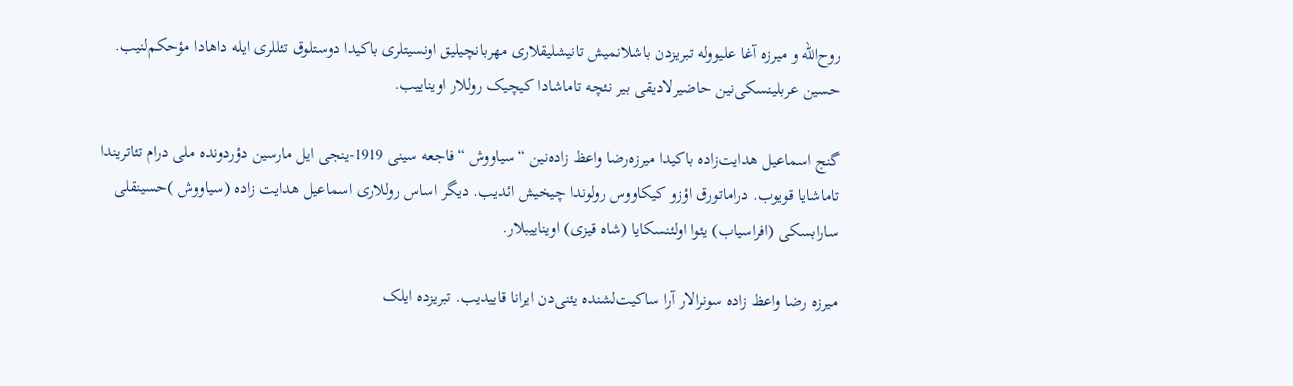روح‌الله و میرزه آغا علیووله تبریزدن باشلانمیش تانیشلیقلاری مهربانچیلیق اونسیتلری باکیدا دوستلوق تئللری ایله داهادا مؤحکم‌لنیب. حسین عربلینسکی‌نین حاضیرلادیقی بیر نئچه تاماشادا کیچیک روللار اویناییب.

گنج اسماعیل هدایت‌زاده باکیدا میرزه‌رضا واعظ زاده‌نین “سیاووش “فاجعه سینی 1919-ینجی ایل مارسین دؤردونده ملی درام تئاتریندا تاماشایا قویوب. دراماتورق اؤزو کیکاووس رولوندا چیخیش ائدیب. دیگر اساس روللاری اسماعیل هدایت زاده (سیاووش )حسینقلی سارابسکی (افراسیاب) یئوا اولئنسکایا (شاه قیزی) اویناییبلار.

میرزه رضا واعظ زاده سونرالار آرا ساکیت‌لشنده یئنی‌دن ایرانا قاییدیب. تبریزده ایلک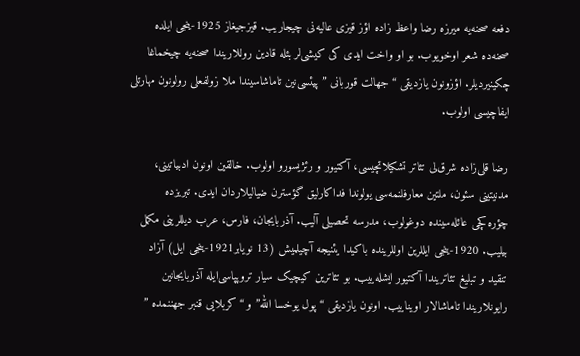دفعه صحنه‌یه میرزه رضا واعظ زاده اؤز قیزی عالیه‌نی چیجاریب. قیزجیغاز 1925-ینجی ایلده صحنه‌ده شعر اوخویوب. بو او واخت ایدی کی کیشی‌لر بئله قادین روللاریندا صحنه‌یه چیخماغا چکینیردیلر. اؤزونون یازدیقی “جهالت قوربانی ” پیئسی‌نین تاماشاسیندا ملا زولفعلی رولونون مهارتلی ایفاچیسی اولوب.

رضا قلی‌زاده شرق‌لی تئاتر تشکیلاتچیسی، آکتیور و رئژیسورو اولوب. خالقین اونون ادبیاتینی، مدنیتینی سئون، ملتین معارفلنمه‌سی یولوندا فداکارلیق گؤسترن ضیالیلاردان ایدی. تبریزده چؤره‌کچی عائله‌سینده دوغولوب، مدرسه تحصیلی آلیب. آذربایجان، فارس، عرب دیللرینی مکمل بیلیب. 1920-ینجی ایللرین اوللرینده باکیدا یئنیجه آچیلمیش (13 نویابر1921-ینجی ایل) آزاد تنقید و تبلیغ تئاتریندا آکتیور ایشله‌ییب. بو تئاترین کیچیک سیار تروپپاسی‌ایله آذربایجانین رایونلاریندا تاماشالار اویناییب. اونون یازدیقی “پول یوخسا الله” و “کربلایی قنبر جهننمده ”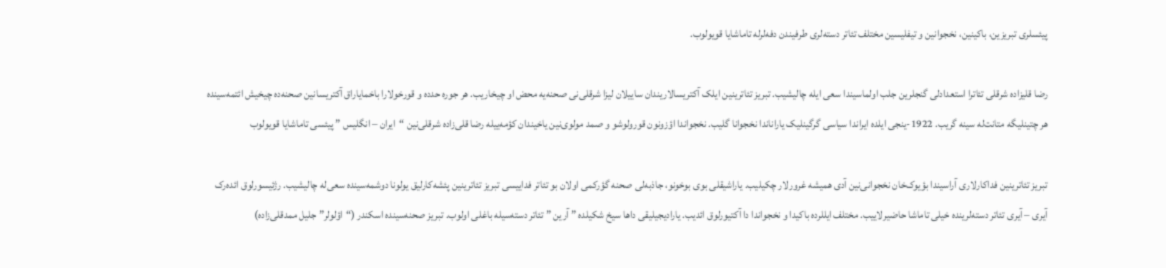پیئسلری تبریزین، باکینین، نخجوانین و تیفلیسین مختلف تئاتر دسته‌لری طرفیندن دفه‌لرله تاماشایا قویولوب.

رضا قلیزاده شرقلی تئاترا استعدادلی گنجلرین جلب اولماسیندا سعی ایله چالیشیب. تبریز تئاترینین ایلک آکتریسالاریندان ساییلان لیزا شرقلی‌نی صحنه‌یه محض او چیخاریب. هر جوره حدده و قورخولارا باخمایاراق آکتریسانین صحنه‌ده چیخیش ائتمه‌سینده هر چتینلیگه متانت‌له سینه گریب. 1922-ینجی ایلده ایراندا سیاسی گرگینلیک یاراناندا نخجوانا گلیب. نخجواندا اؤزونون قورولوشو و صمد مولوی‌نین یاخیندان کؤمه‌ییله رضا قلی‌زاده شرقلی‌نین “ایران – انگلیس ” پیئسی تاماشایا قویولوب

تبریز تئاترینین فداکارلاری آراسیندا بؤیوک‌خان نخجوانی‌نین آدی همیشه غرورلار چکیلیب. یاراشیقلی بوی بوخونو، جاذبه‌لی صحنه گؤرکمی اولان بو تئاتر فداییسی تبریز تئاترینین پئشه‌کارلیق یولونا دوشمه‌سینده سعی‌له چالیشیب. رژئیسورلوق ائده‌رک آیری – آیری تئاتر دسته‌لرینده خیلی تاماشا حاضیرلاییب. مختلف ایللرده باکیدا و نخجواندا دا آکتیورلوق ائدیب. یارادیجیلیقی داها سیخ شکیلده ” آرین ” تئاتر دسته‌سیله باغلی اولوب. تبریز صحنه‌سینده اسکندر (“اؤلولر” جلیل ممدقلی‌زاده)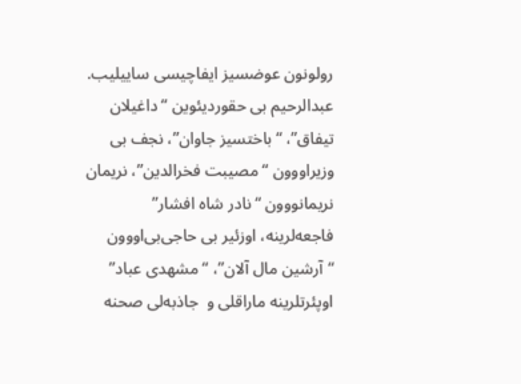رولونون عوضسیز ایفاچیسی ساییلیب. عبدالرحیم بی حقوردیئوین “داغیلان تیفاق”، “باختسیز جاوان”، نجف بی وزیراووون “مصیبت فخرالدین”، نریمان نریمانووون “نادر شاه افشار” فاجعه‌لرینه، اوزئیر بی حاجی‌بی‌اووون “آرشین مال آلان”، “مشهدی عباد” اوپئرتلرینه ماراقلی و  جاذبه‌لی صحنه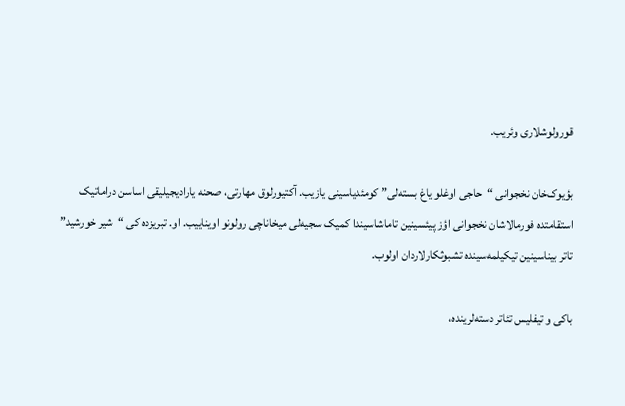قورولوشلاری وئریب.

بؤیوک‌خان نخجوانی “حاجی اوغلو یاغ بسته‌لی” کومئدیاسینی یازیب. آکتیورلوق مهارتی، صحنه یارادیجیلیقی اساسن دراماتیک استقامتده فورمالاشان نخجوانی اؤز پیئسینین تاماشاسیندا کمیک سجیه‌لی میخاناچی رولونو اویناییب. او. تبریزده کی “شیر خورشید” تاتر بیناسینین تیکیلمه‌سینده تشبوثکارلاردان اولوب.

باکی و تیفلیس تئاتر دسته‌لرینده،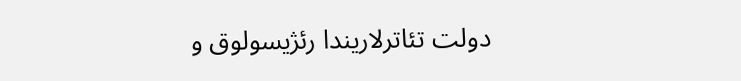دولت تئاترلاریندا رئژیسولوق و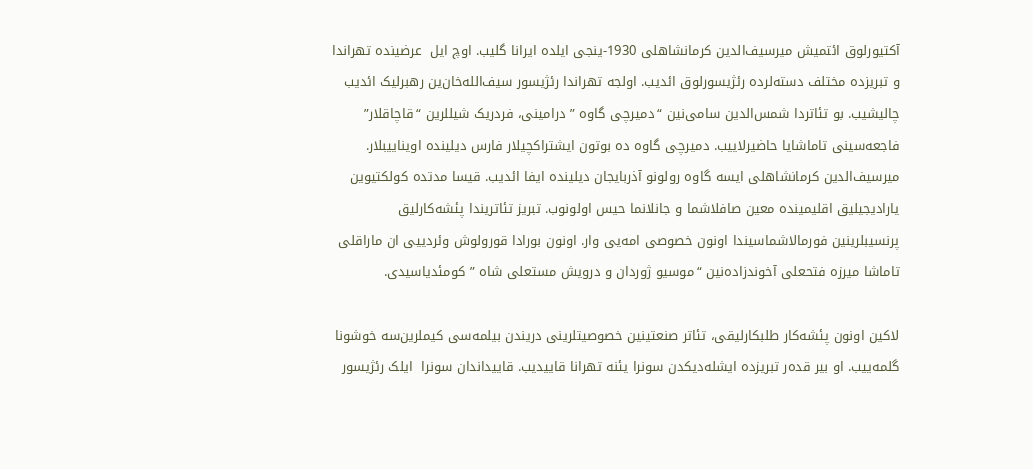آکتیورلوق ائتمیش میر‌سیف‌الدین کرمانشاهلی 1930-ینجی ایلده ایرانا گلیب. اوچ ایل  عرضینده تهراندا و تبریزده مختلف دسته‌لرده رئژیسورلوق ائدیب. اولجه تهراندا رئژیسور سیف‌الله‌خان‌ین رهبرلیک ائدیب چالیشیب. بو تئاتردا شمس‌الدین سامی‌نین “دمیرچی گاوه ” درامینی، فردریک شیللرین “قاچاقلار” فاجعه‌سینی تاماشایا حاضیرلاییب. دمیرچی گاوه ده بوتون ایشتراکچیلار فارس دیلینده اویناییبلار. میرسیف‌الدین کرمانشاهلی ایسه گاوه رولونو آذربایجان دیلینده ایفا ائدیب. قیسا مدتده کولکتیوین یارادیجیلیق اقلیمینده معین صافلاشما و جانلانما حیس اولونوب. تبریز تئاتریندا پئشه‌کارلیق پرنسیبلرینین فورمالاشماسیندا اونون خصوصی امه‌یی وار. اونون بورادا قورولوش وئردییی ان ماراقلی تاماشا میرزه فتحعلی آخوندزاده‌نین “موسیو ژوردان و درویش مستعلی شاه ” کومئدیاسیدی.

لاکین اونون پئشه‌کار طلبکارلیقی، تئاتر صنعتینین خصوصیتلرینی دریندن بیلمه‌سی کیملرین‌سه خوشونا گلمه‌ییب. او بیر قده‌ر تبریزده ایشله‌دیکدن سونرا یئنه تهرانا قاییدیب. قاییداندان سونرا  ایلک رئژیسور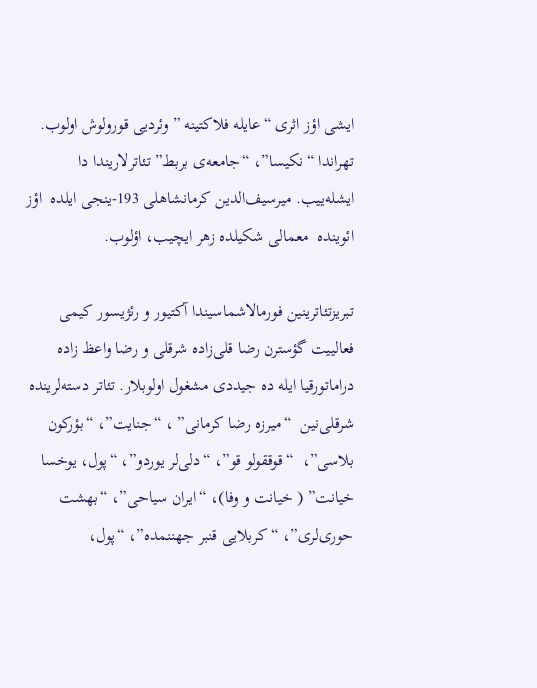ایشی اؤز اثری “عایله فلاکتینه ” وئردیی قورولوش اولوب. تهراندا “نکیسا”، “جامعه‌ی بربط” تئاترلاریندا دا ایشله‌ییب. میرسیف‌الدین کرمانشاهلی 193-ینجی ایلده  اؤز ائوینده  معمالی شکیلده زهر ایچیب، اؤلوب.

تبریزتئاترینین فورمالاشماسیندا آکتیور و رئژیسور کیمی فعالییت گؤسترن رضا قلی‌زاده شرقلی و رضا واعظ زاده دراماتورقیا ایله ده جیددی مشغول اولوبلار. تئاتر دسته‌لرینده شرقلی‌نین  “میرزه رضا کرمانی‌” ، “جنایت”، “بؤرکون بلاسی”،  “قوققولو قو”، “دلی‌لر یوردو”، “پول، یوخسا خیانت” ( خیانت و وفا)، “ایران سیاحی”، “بهشت حوری‌لری”، “کربلایی قنبر جهننمده”، “پول،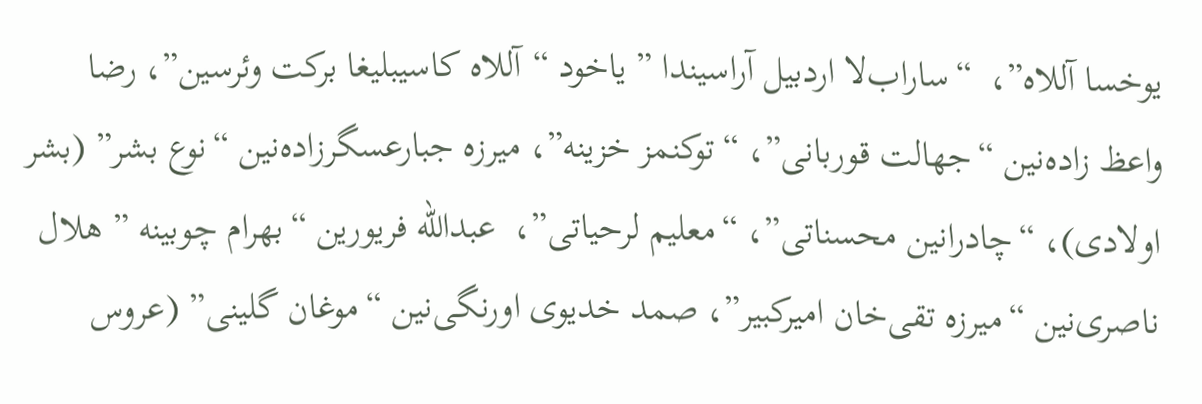یوخسا آللاه”،  “ساراب‌لا اردبیل آراسیندا ” یاخود “آللاه کاسیبلیغا برکت وئرسین”، رضا واعظ زاده‌نین “جهالت قوربانی”، “توکنمز خزینه”، میرزه جبارعسگرزاده‌نین “نوع بشر” (بشر اولادی)، “چادرانین محسناتی”، “معلیم لرحیاتی”،  عبدالله فریورین “بهرام چوبینه ” هلال ناصری‌نین “میرزه تقی‌خان امیرکبیر”، صمد خدیوی اورنگی‌نین “موغان گلینی” (عروس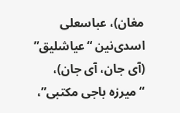مغان)، عباسعلی اسدی‌نین “عیاشلیق” (آی جان، آی جان)، “میرزه باجی مکتبی”،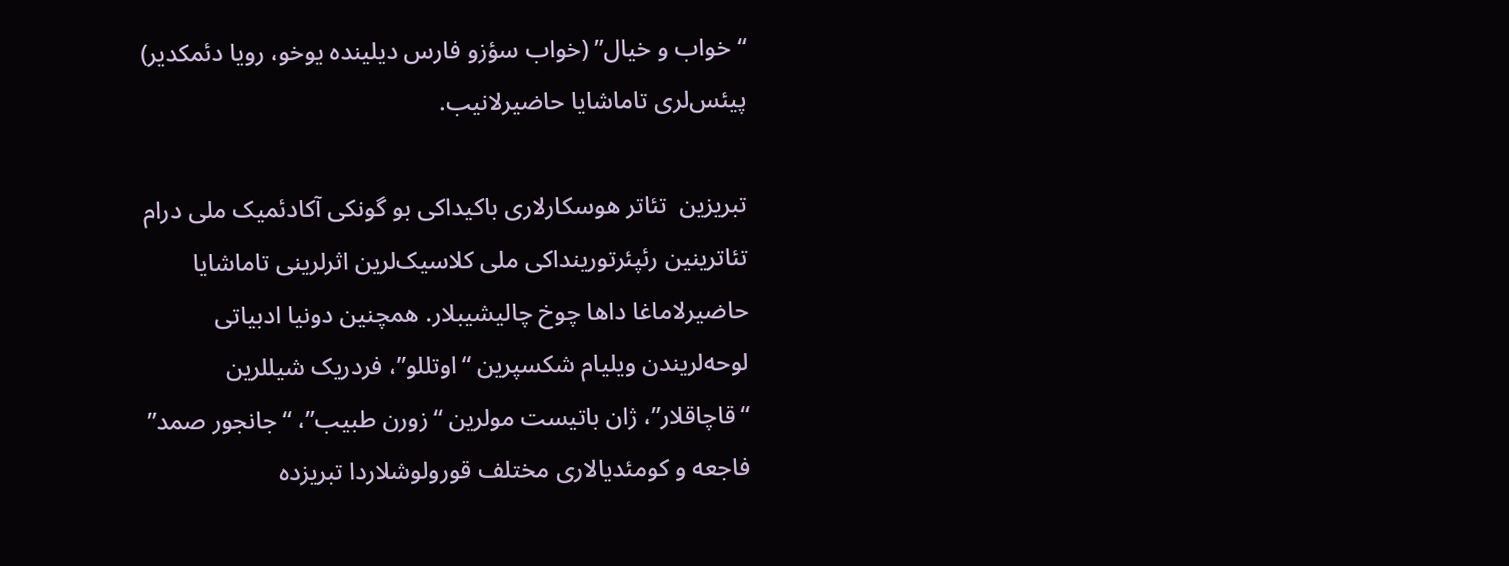“خواب و خیال” (خواب سؤزو فارس دیلینده یوخو، رویا دئمکدیر) پیئس‌لری تاماشایا حاضیرلانیب.

تبریزین  تئاتر هوسکارلاری باکیداکی بو گونکی آکادئمیک ملی درام تئاترینین رئپئرتورینداکی ملی کلاسیک‌لرین اثرلرینی تاماشایا حاضیرلاماغا داها چوخ چالیشیبلار. همچنین دونیا ادبیاتی لوحه‌لریندن ویلیام شکسپرین “اوتللو”، فردریک شیللرین “قاچاقلار”، ژان باتیست مولرین “زورن طبیب”، “جانجور صمد” فاجعه و کومئدیالاری مختلف قورولوشلاردا تبریزده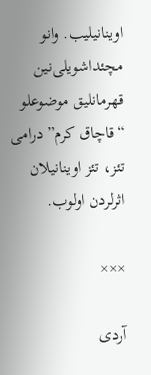اوینانیلیب. وانو مچئداشویلی‌نین قهرمانلیق موضوعلو “قاچاق کرم” درامی تئز، تئز اوینانیلان  اثرلردن اولوب.

×××

آردی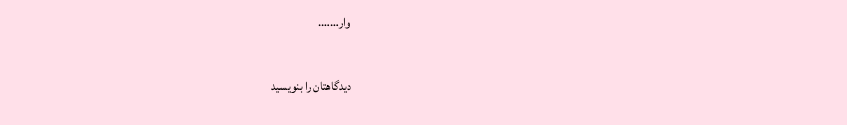وار…….

دیدگاهتان را بنویسید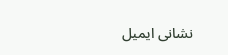نشانی ایمیل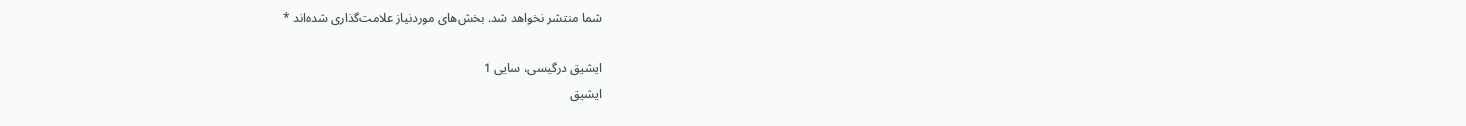شما منتشر نخواهد شد. بخش‌های موردنیاز علامت‌گذاری شده‌اند *

ایشیق درگیسی، سایی 1
ایشیق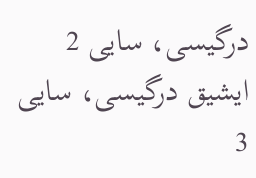درگیسی، سایی 2
ایشیق درگیسی، سایی 3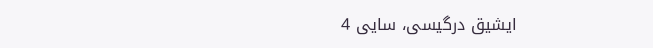ایشیق درگیسی، سایی 4